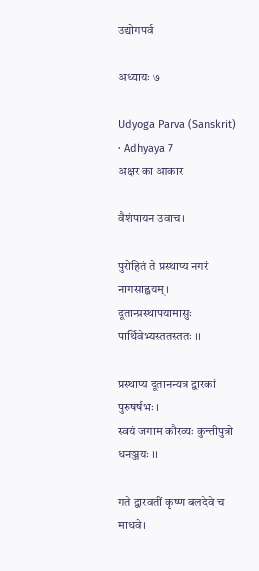उद्योगपर्व

अध्यायः ७

Udyoga Parva (Sanskrit) · Adhyaya 7
अक्षर का आकार

वैशंपायन उवाच।

पुरोहितं ते प्रस्थाप्य नगरं नागसाह्वयम्।
दूतान्प्रस्थापयामासुः पार्थिवेभ्यस्ततस्ततः ।।

प्रस्थाप्य दूतानन्यत्र द्वारकां पुरुषर्षभः ।
स्वयं जगाम कौरव्यः कुन्तीपुत्रो धनञ्जयः ।।

गते द्वारवतीं कृष्ण बलदेवे च माधवे।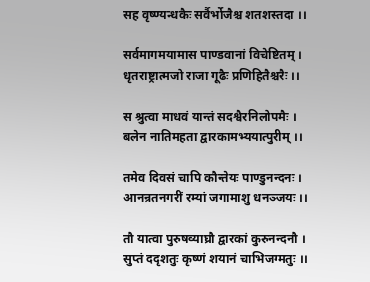सह वृष्ण्यन्धकैः सर्वैर्भोजैश्च शतशस्तदा ।।

सर्वमागमयामास पाण्डवानां विचेष्टितम् ।
धृतराष्ट्रात्मजो राजा गूढैः प्रणिहितैश्चरैः ।।

स श्रुत्वा माधवं यान्तं सदश्वैरनिलोपमैः ।
बलेन नातिमहता द्वारकामभ्ययात्पुरीम् ।।

तमेव दिवसं चापि कौन्तेयः पाण्डुनन्दनः ।
आनन्रतनगरीं रम्यां जगामाशु धनञ्जयः ।।

तौ यात्वा पुरुषव्याघ्रौ द्वारकां कुरुनन्दनौ ।
सुप्तं ददृशतुः कृष्णं शयानं चाभिजग्मतुः ।।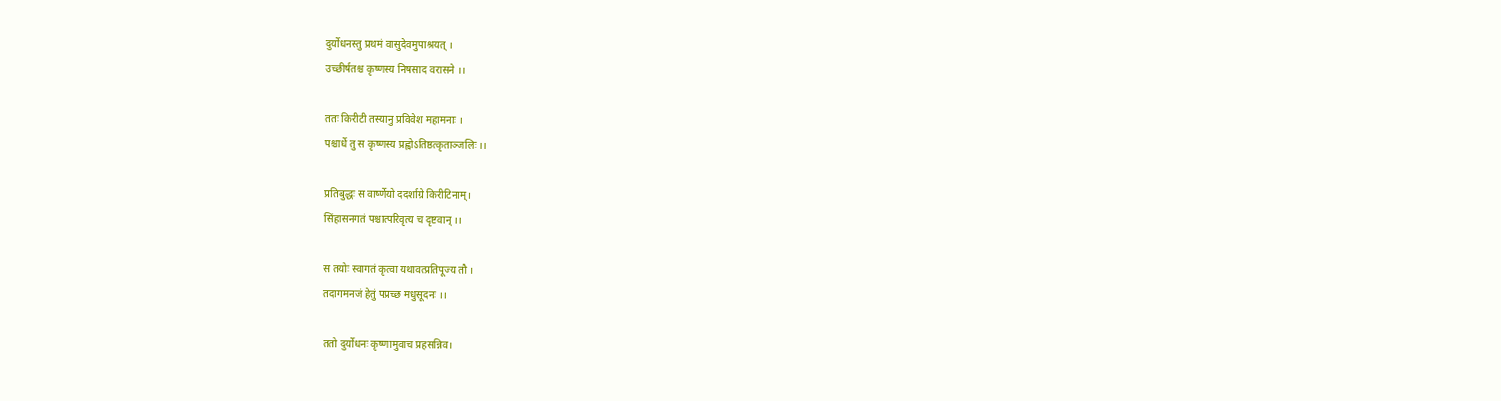दुर्योधनस्तु प्रथमं वासुदेवमुपाश्रयत् ।
उच्छीर्षतश्च कृष्णस्य निषसाद वरासने ।।

ततः किरीटी तस्यानु प्रविवेश महामनाः ।
पश्चार्धे तु स कृष्णस्य प्रह्वोऽतिष्ठत्कृताञ्जलिः ।।

प्रतिबुद्धः स वार्ष्णेयो ददर्शाग्रे किरीटिनाम्।
सिंहासनगतं पश्चात्परिवृत्य च दृष्टवान् ।।

स तयोः स्वागतं कृत्वा यथावत्प्रतिपूज्य तौ ।
तदागमनजं हेतुं पप्रच्छ मधुसूदनः ।।

ततो दुर्योधनः कृष्णामुवाच प्रहसन्निव।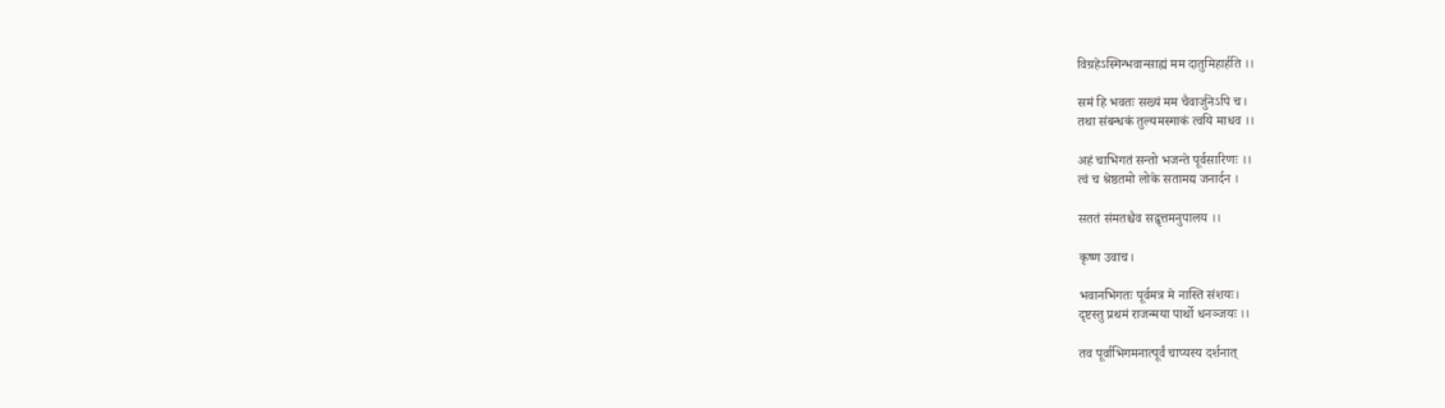विग्रहेऽस्मिन्भवान्साह्यं मम दातुमिहार्हति ।।

समं हि भवतः सख्यं मम चैवार्जुनेऽपि च।
तथा संबन्धकं तुल्यमस्माकं त्वयि माधव ।।

अहं चाभिगतं सन्तो भजन्ते पूर्वसारिणः ।।
त्वं च श्रेष्ठतमो लोके सतामद्य जनार्दन ।

सततं संमतश्चैव सद्वृत्तमनुपालय ।।

कृष्ण उवाच।

भवानभिगतः पूर्वमत्र मे नास्ति संशयः।
दृष्टस्तु प्रथमं राजन्मया पार्थो धनञ्जयः ।।

तव पूर्वाभिगमनात्पूर्वं चाप्यस्य दर्शनात्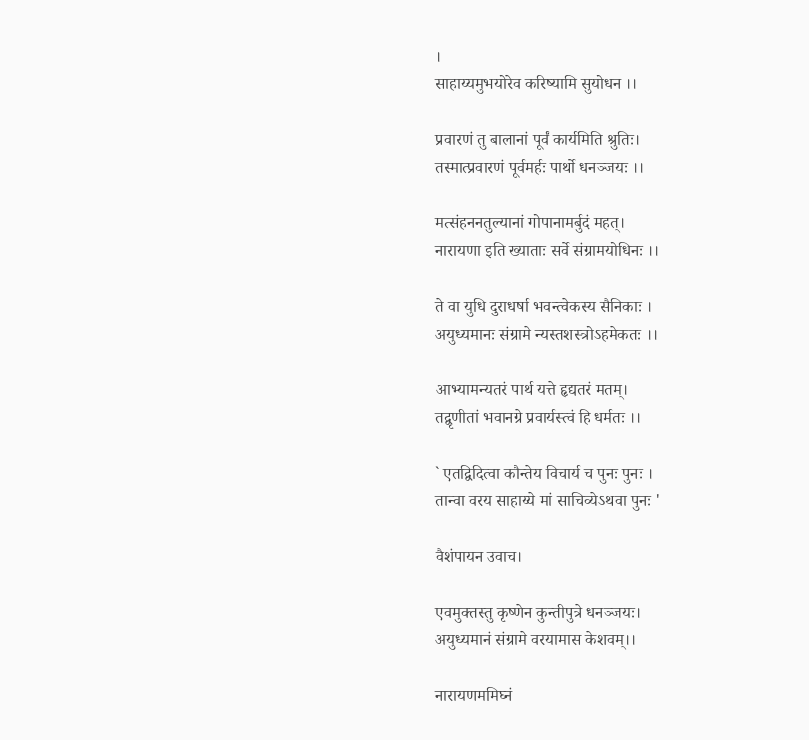।
साहाय्यमुभयोरेव करिष्यामि सुयोधन ।।

प्रवारणं तु बालानां पूर्वं कार्यमिति श्रुतिः।
तस्मात्प्रवारणं पूर्वमर्हः पार्थो धनञ्जयः ।।

मत्संहननतुल्यानां गोपानामर्बुदं महत्।
नारायणा इति ख्याताः सर्वे संग्रामयोधिनः ।।

ते वा युधि दुराधर्षा भवन्त्वेकस्य सैनिकाः ।
अयुध्यमानः संग्रामे न्यस्तशस्त्रोऽहमेकतः ।।

आभ्यामन्यतरं पार्थ यत्ते हृद्यतरं मतम्।
तद्वृणीतां भवानग्रे प्रवार्यस्त्वं हि धर्मतः ।।

` एतद्विदित्वा कौन्तेय विचार्य च पुनः पुनः ।
तान्वा वरय साहाय्ये मां साचिव्येऽथवा पुनः '

वैशंपायन उवाच।

एवमुक्तस्तु कृष्णेन कुन्तीपुत्रे धनञ्जयः।
अयुध्यमानं संग्रामे वरयामास केशवम्।।

नारायणममिघ्नं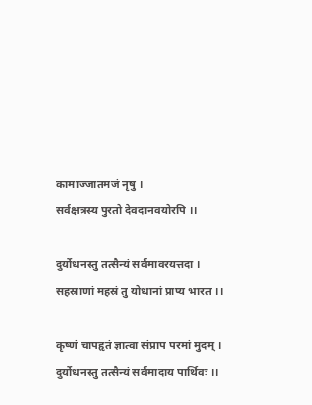कामाज्जातमजं नृषु ।
सर्वक्षत्रस्य पुरतो देवदानवयोरपि ।।

दुर्योधनस्तु तत्सैन्यं सर्वमावरयत्तदा ।
सहस्राणां महस्रं तु योधानां प्राप्य भारत ।।

कृष्णं चापहृतं ज्ञात्वा संप्राप परमां मुदम् ।
दुर्योधनस्तु तत्सैन्यं सर्वमादाय पार्थिवः ।।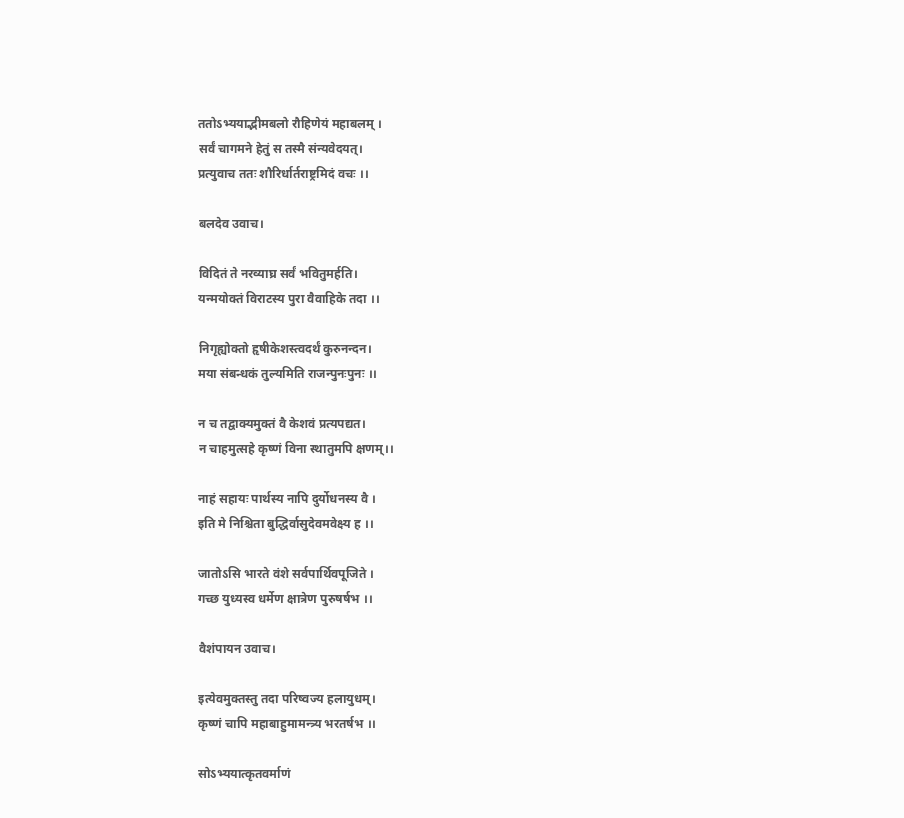ततोऽभ्ययाद्भीमबलो रौहिणेयं महाबलम् ।
सर्वं चागमने हेतुं स तस्मै संन्यवेदयत्।
प्रत्युवाच ततः शौरिर्धार्तराष्ट्रमिदं वचः ।।

बलदेव उवाच।

विदितं ते नरव्याघ्र सर्वं भवितुमर्हति।
यन्मयोक्तं विराटस्य पुरा वैवाहिके तदा ।।

निगृह्योक्तो हृषीकेशस्त्वदर्थं कुरुनन्दन।
मया संबन्धकं तुल्यमिति राजन्पुनःपुनः ।।

न च तद्वाक्यमुक्तं वै केशवं प्रत्यपद्यत।
न चाहमुत्सहे कृष्णं विना स्थातुमपि क्षणम्।।

नाहं सहायः पार्थस्य नापि दुर्योधनस्य वै ।
इति मे निश्चिता बुद्धिर्वासुदेवमवेक्ष्य ह ।।

जातोऽसि भारते वंशे सर्वपार्थिवपूजिते ।
गच्छ युध्यस्व धर्मेण क्षात्रेण पुरुषर्षभ ।।

वैशंपायन उवाच।

इत्येवमुक्तस्तु तदा परिष्वज्य हलायुधम्।
कृष्णं चापि महाबाहुमामन्त्र्य भरतर्षभ ।।

सोऽभ्ययात्कृतवर्माणं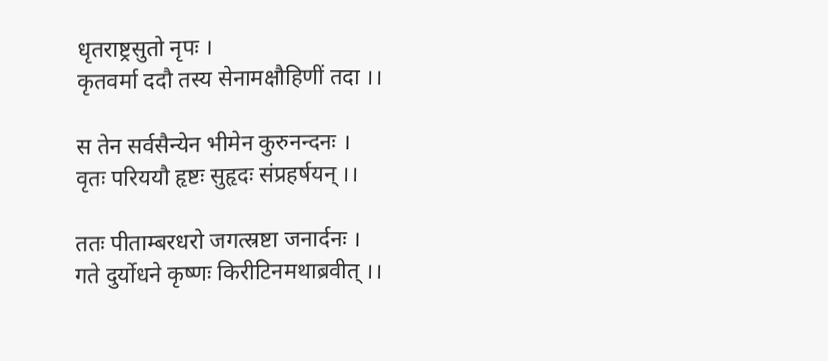धृतराष्ट्रसुतो नृपः ।
कृतवर्मा ददौ तस्य सेनामक्षौहिणीं तदा ।।

स तेन सर्वसैन्येन भीमेन कुरुनन्दनः ।
वृतः परिययौ हृष्टः सुहृदः संप्रहर्षयन् ।।

ततः पीताम्बरधरो जगत्स्रष्टा जनार्दनः ।
गते दुर्योधने कृष्णः किरीटिनमथाब्रवीत् ।।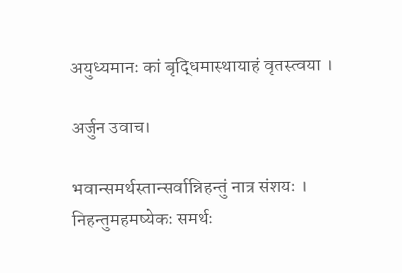अयुध्यमानः कां बृद्धिमास्थायाहं वृतस्त्वया ।

अर्जुन उवाच।

भवान्समर्थस्तान्सर्वान्निहन्तुं नात्र संशयः ।
निहन्तुमहमष्येकः समर्थः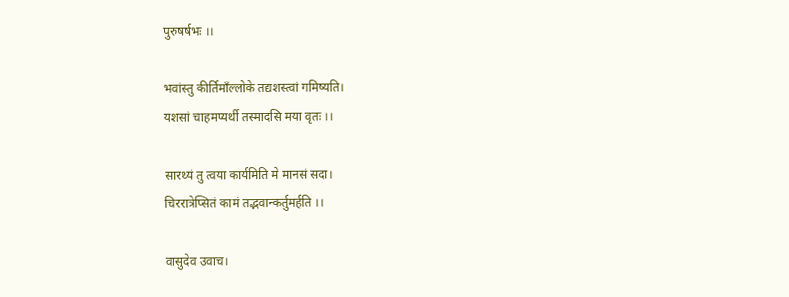पुरुषर्षभः ।।

भवांस्तु कीर्तिमाँल्लोके तद्यशस्त्वां गमिष्यति।
यशसां चाहमप्यर्थी तस्मादसि मया वृतः ।।

सारथ्यं तु त्वया कार्यमिति मे मानसं सदा।
चिररात्रेप्सितं कामं तद्भवान्कर्तुमर्हति ।।

वासुदेव उवाच।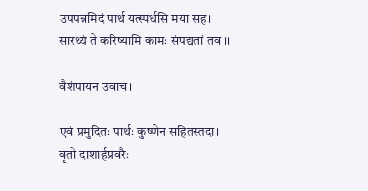उपपन्नमिदं पार्थ यत्स्पर्धसि मया सह।
सारथ्यं ते करिष्यामि कामः संपद्यतां तव ।।

वैशंपायन उवाच।

एवं प्रमुदितः पार्थः कुष्णेन सहितस्तदा।
वृतो दाशार्हप्रवरैः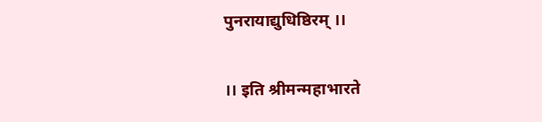पुनरायाद्युधिष्ठिरम् ।।

।। इति श्रीमन्महाभारते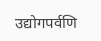उद्योगपर्वणि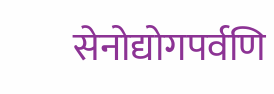सेनोद्योगपर्वणि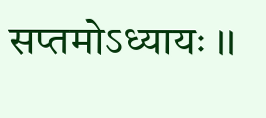सप्तमोऽध्यायः ।।